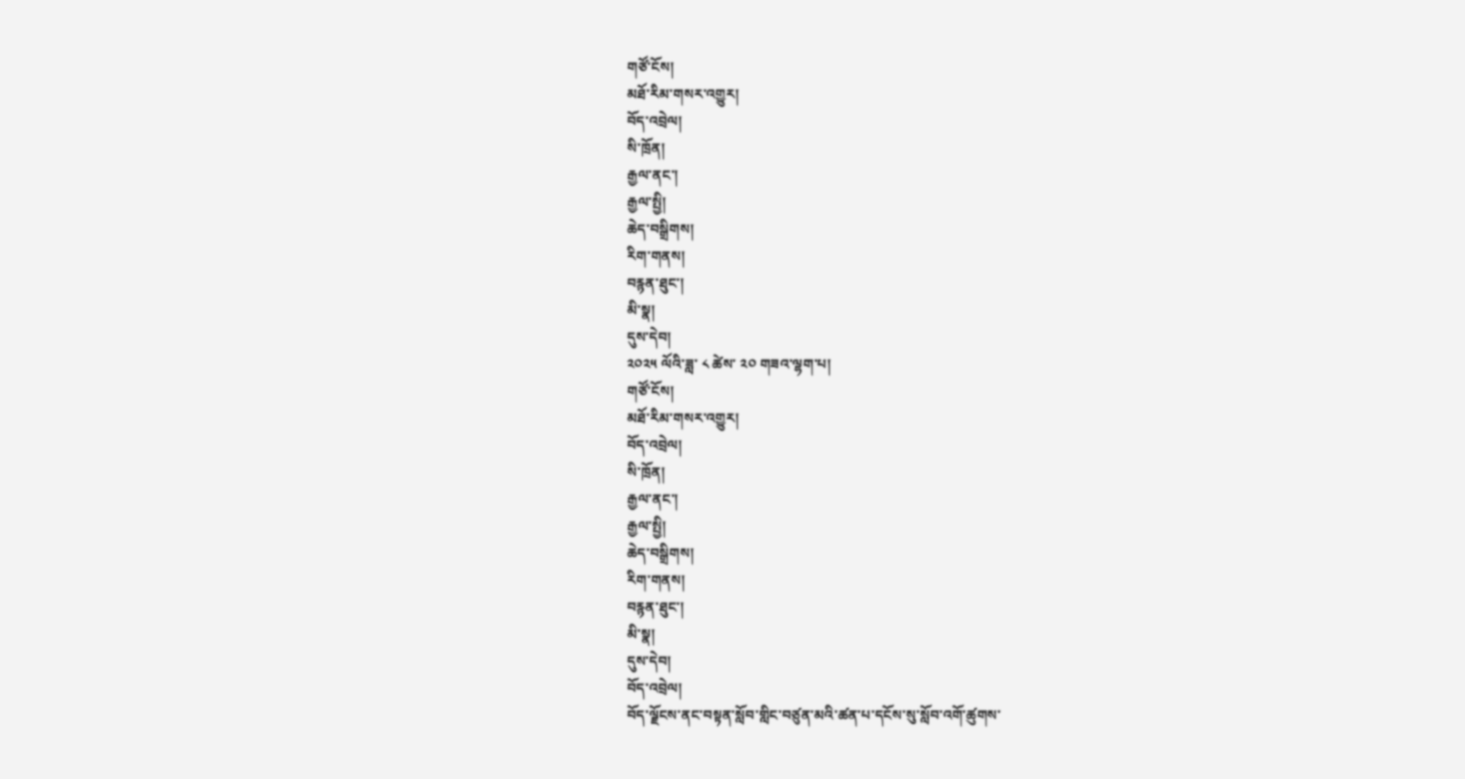གཙོ་ངོས།
མཐོ་རིམ་གསར་འགྱུར།
བོད་འབྲེལ།
སི་ཁྲོན།
རྒྱལ་ནང་།
རྒྱལ་སྤྱི།
ཆེད་བསྒྲིགས།
རིག་གནས།
བརྙན་ཐུང་།
མི་སྣ།
དུས་དེབ།
༢༠༢༥ ལོའི་ཟླ་ ༨ ཚེས་ ༢༠ གཟའ་ལྷག་པ།
གཙོ་ངོས།
མཐོ་རིམ་གསར་འགྱུར།
བོད་འབྲེལ།
སི་ཁྲོན།
རྒྱལ་ནང་།
རྒྱལ་སྤྱི།
ཆེད་བསྒྲིགས།
རིག་གནས།
བརྙན་ཐུང་།
མི་སྣ།
དུས་དེབ།
བོད་འབྲེལ།
བོད་ལྗོངས་ནང་བསྟན་སློབ་གླིང་བཙུན་མའི་ཚན་པ་དངོས་སུ་སློབ་འགོ་ཚུགས་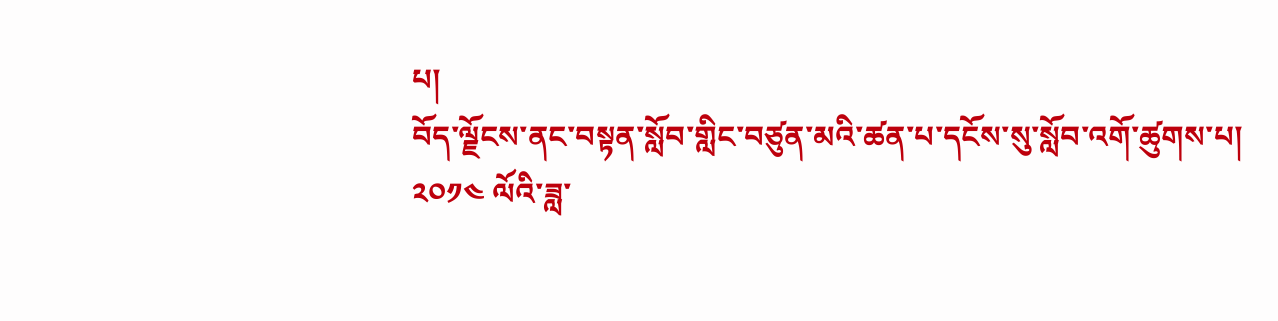པ།
བོད་ལྗོངས་ནང་བསྟན་སློབ་གླིང་བཙུན་མའི་ཚན་པ་དངོས་སུ་སློབ་འགོ་ཚུགས་པ།
༢༠༡༤ ལོའི་ཟླ་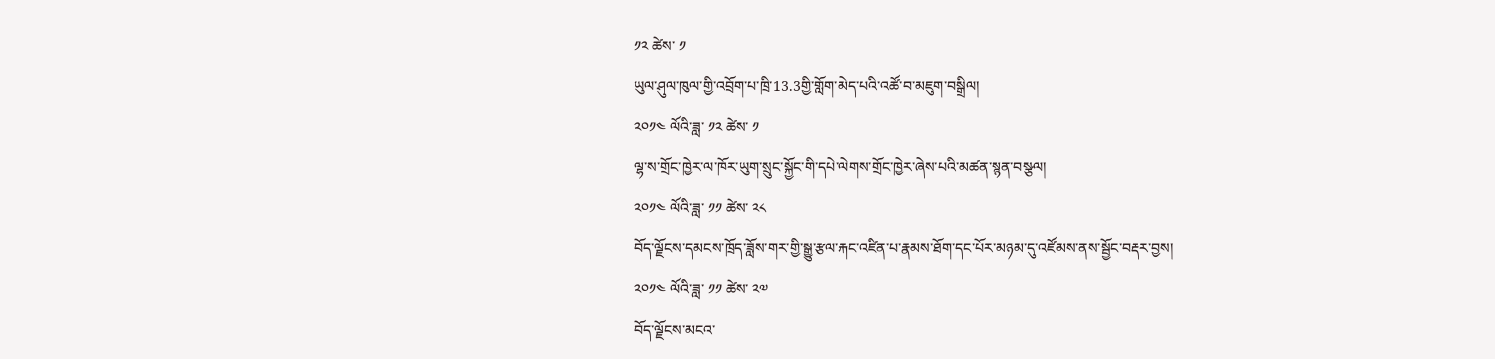༡༢ ཚེས་ ༡
ཡུལ་ཤུལ་ཁུལ་གྱི་འབྲོག་པ་ཁྲི་13.3གྱི་གློག་མེད་པའི་འཚོ་བ་མཇུག་བསྒྲིལ།
༢༠༡༤ ལོའི་ཟླ་ ༡༢ ཚེས་ ༡
ལྷ་ས་གྲོང་ཁྱེར་ལ་ཁོར་ཡུག་སྲུང་སྐྱོང་གི་དཔེ་ལེགས་གྲོང་ཁྱེར་ཞེས་པའི་མཚན་སྙན་བསྩལ།
༢༠༡༤ ལོའི་ཟླ་ ༡༡ ཚེས་ ༢༨
བོད་ལྗོངས་དམངས་ཁྲོད་ཟློས་གར་གྱི་སྒྱུ་རྩལ་རྐང་འཛིན་པ་རྣམས་ཐོག་དང་པོར་མཉམ་དུ་འཛོམས་ནས་སྦྱོང་བརྡར་བྱས།
༢༠༡༤ ལོའི་ཟླ་ ༡༡ ཚེས་ ༢༧
བོད་ལྗོངས་མངའ་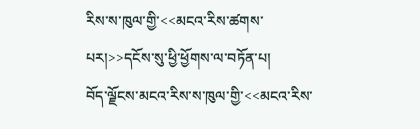རིས་ས་ཁུལ་གྱི་<<མངའ་རིས་ཚགས་པར།>>དངོས་སུ་ཕྱི་ཕྱོགས་ལ་བཏོན་པ།
བོད་ལྗོངས་མངའ་རིས་ས་ཁུལ་གྱི་<<མངའ་རིས་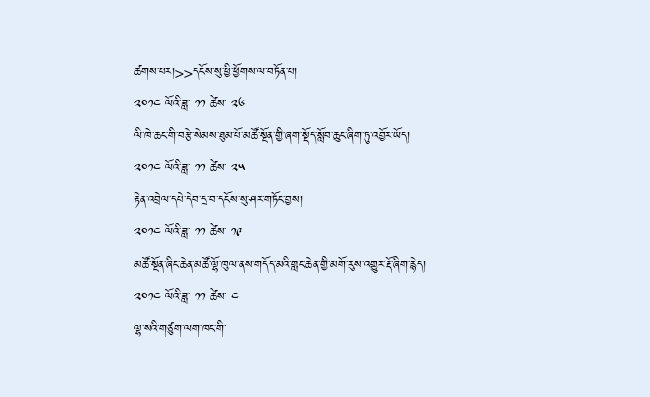ཚགས་པར།>>དངོས་སུ་ཕྱི་ཕྱོགས་ལ་བཏོན་པ།
༢༠༡༤ ལོའི་ཟླ་ ༡༡ ཚེས་ ༢༦
ལི་ཁེ་ཆང་གི་བརྩེ་སེམས་ཐུམ་པོ་མཚོ་སྔོན་གྱི་ཞག་སྡོད་སློབ་ཆུང་ཞིག་ཏུ་འབྱོར་ཡོད།
༢༠༡༤ ལོའི་ཟླ་ ༡༡ ཚེས་ ༢༥
རྟེན་འབྲེལ་དཔེ་དེབ་དྲ་བ་དངོས་སུ་ཤར་གཏོང་བྱས།
༢༠༡༤ ལོའི་ཟླ་ ༡༡ ཚེས་ ༡༩
མཚོ་སྔོན་ཞིང་ཆེན་མཚོ་ལྷོ་ཁུལ་ནས་གདོད་མའི་གླང་ཆེན་གྱི་མགོ་རུས་འགྱུར་རྡོ་ཞིག་རྙེད།
༢༠༡༤ ལོའི་ཟླ་ ༡༡ ཚེས་ ༤
ལྷ་སའི་གཙུག་ལག་ཁང་གི་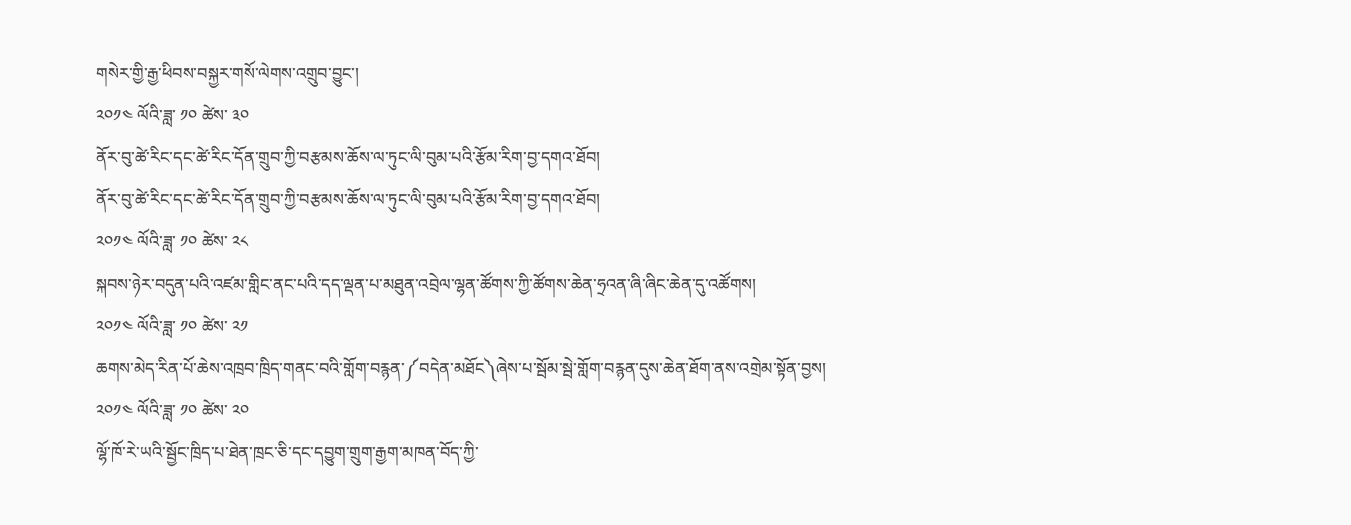གསེར་གྱི་རྒྱ་ཕིབས་བསྐྱར་གསོ་ལེགས་འགྲུབ་བྱུང་།
༢༠༡༤ ལོའི་ཟླ་ ༡༠ ཚེས་ ༣༠
ནོར་བུ་ཚེ་རིང་དང་ཚེ་རིང་དོན་གྲུབ་ཀྱི་བརྩམས་ཆོས་ལ་ཏུང་ལི་བུམ་པའི་རྩོམ་རིག་བྱ་དགའ་ཐོབ།
ནོར་བུ་ཚེ་རིང་དང་ཚེ་རིང་དོན་གྲུབ་ཀྱི་བརྩམས་ཆོས་ལ་ཏུང་ལི་བུམ་པའི་རྩོམ་རིག་བྱ་དགའ་ཐོབ།
༢༠༡༤ ལོའི་ཟླ་ ༡༠ ཚེས་ ༢༨
སྐབས་ཉེར་བདུན་པའི་འཛམ་གླིང་ནང་པའི་དད་ལྡན་པ་མཐུན་འབྲེལ་ལྷན་ཚོགས་ཀྱི་ཚོགས་ཆེན་ཧྲའན་ཞི་ཞིང་ཆེན་དུ་འཚོགས།
༢༠༡༤ ལོའི་ཟླ་ ༡༠ ཚེས་ ༢༡
ཆགས་མེད་རིན་པོ་ཆེས་འཁྲབ་ཁྲིད་གནང་བའི་གློག་བརྙན་༼བདེན་མཐོང༽ཞེས་པ་སྦོམ་སྦེ་གློག་བརྙན་དུས་ཆེན་ཐོག་ནས་འགྲེམ་སྟོན་བྱས།
༢༠༡༤ ལོའི་ཟླ་ ༡༠ ཚེས་ ༢༠
ལྷོ་ཁོ་རེ་ཡའི་སྦྱོང་ཁྲིད་པ་ཐེན་ཁྲང་ཅི་དང་དབྱུག་གྲུག་རྒྱག་མཁན་བོད་ཀྱི་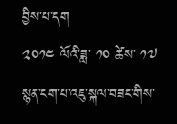བྱིས་པ་དག
༢༠༡༤ ལོའི་ཟླ་ ༡༠ ཚེས་ ༡༧
སྙན་ངག་པ་འཇུ་སྐལ་བཟང་གིས་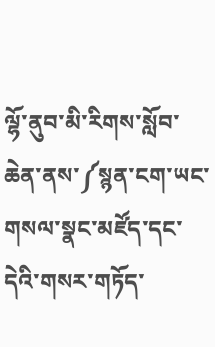ལྷོ་ནུབ་མི་རིགས་སློབ་ཆེན་ནས་༼སྙན་ངག་ཡང་གསལ་སྣང་མཛོད་དང་དེའི་གསར་གཏོད་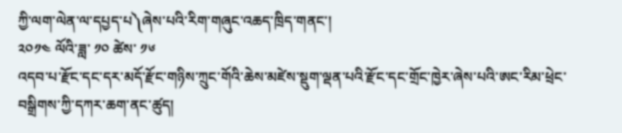ཀྱི་ལག་ལེན་ལ་དཔྱད་པ༽ཞེས་པའི་རིག་གཞུང་འཆད་ཁྲིད་གནང་།
༢༠༡༤ ལོའི་ཟླ་ ༡༠ ཚེས་ ༡༦
འདབ་པ་རྫོང་དང་དར་མདོ་རྫོང་གཉིས་ཀྲུང་གོའི་ཆེས་མཛེས་སྡུག་ལྡན་པའི་རྫོང་དང་གྲོང་ཁྱེར་ཞེས་པའི་ཨང་རིམ་ཕྲེང་བསྒྲིགས་ཀྱི་དཀར་ཆག་ནང་ཚུད།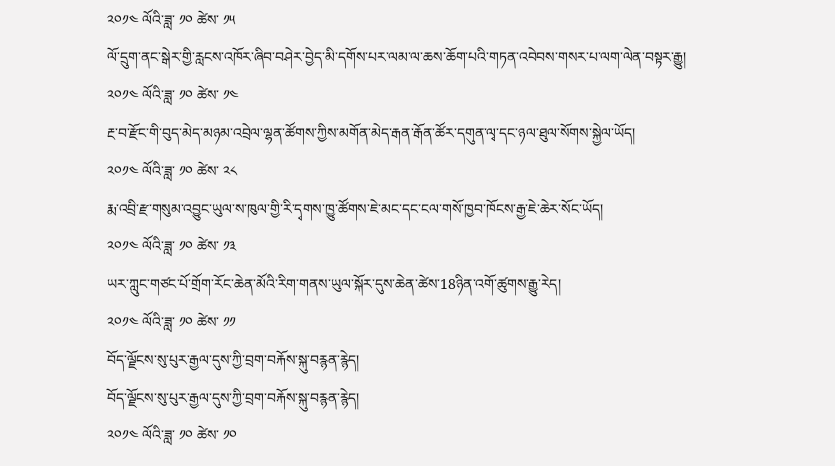༢༠༡༤ ལོའི་ཟླ་ ༡༠ ཚེས་ ༡༥
ལོ་དྲུག་ནང་སྒེར་གྱི་རླངས་འཁོར་ཞིབ་བཤེར་བྱེད་མི་དགོས་པར་ལམ་ལ་ཆས་ཆོག་པའི་གཏན་འབེབས་གསར་པ་ལག་ལེན་བསྟར་རྒྱུ།
༢༠༡༤ ལོའི་ཟླ་ ༡༠ ཚེས་ ༡༤
རྔ་བ་རྫོང་གི་བུད་མེད་མཉམ་འབྲེལ་ལྷན་ཚོགས་ཀྱིས་མགོན་མེད་རྒན་རྒོན་ཚོར་དགུན་ལྭ་དང་ཉལ་ཐུལ་སོགས་སྐྱེལ་ཡོད།
༢༠༡༤ ལོའི་ཟླ་ ༡༠ ཚེས་ ༢༨
རྨ་འབྲི་རྫ་གསུམ་འབྱུང་ཡུལ་ས་ཁུལ་གྱི་རི་དྭགས་ཁྱུ་ཚོགས་ཇེ་མང་དང་ངལ་གསོ་ཁྱབ་ཁོངས་རྒྱ་ཇེ་ཆེར་སོང་ཡོད།
༢༠༡༤ ལོའི་ཟླ་ ༡༠ ཚེས་ ༡༣
ཡར་ཀླུང་གཙང་པོ་གྲོག་རོང་ཆེན་མོའི་རིག་གནས་ཡུལ་སྐོར་དུས་ཆེན་ཚེས་18ཉིན་འགོ་ཚུགས་རྒྱུ་རེད།
༢༠༡༤ ལོའི་ཟླ་ ༡༠ ཚེས་ ༡༡
བོད་ལྗོངས་སུ་པུར་རྒྱལ་དུས་ཀྱི་བྲག་བརྐོས་སྐུ་བརྙན་རྙེད།
བོད་ལྗོངས་སུ་པུར་རྒྱལ་དུས་ཀྱི་བྲག་བརྐོས་སྐུ་བརྙན་རྙེད།
༢༠༡༤ ལོའི་ཟླ་ ༡༠ ཚེས་ ༡༠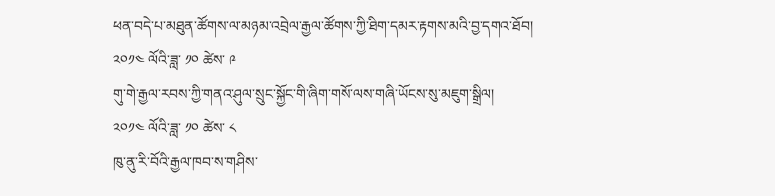ཕན་བདེ་པ་མཐུན་ཚོགས་ལ་མཉམ་འབྲེལ་རྒྱལ་ཚོགས་ཀྱི་ཐིག་དམར་རྟགས་མའི་བྱ་དགའ་ཐོབ།
༢༠༡༤ ལོའི་ཟླ་ ༡༠ ཚེས་ ༩
གུ་གེ་རྒྱལ་རབས་ཀྱི་གནའ་ཤུལ་སྲུང་སྐྱོང་གི་ཞིག་གསོ་ལས་གཞི་ཡོངས་སུ་མཇུག་སྒྲིལ།
༢༠༡༤ ལོའི་ཟླ་ ༡༠ ཚེས་ ༨
ཁུ་ནུ་རི་བོའི་རྒྱལ་ཁབ་ས་གཤིས་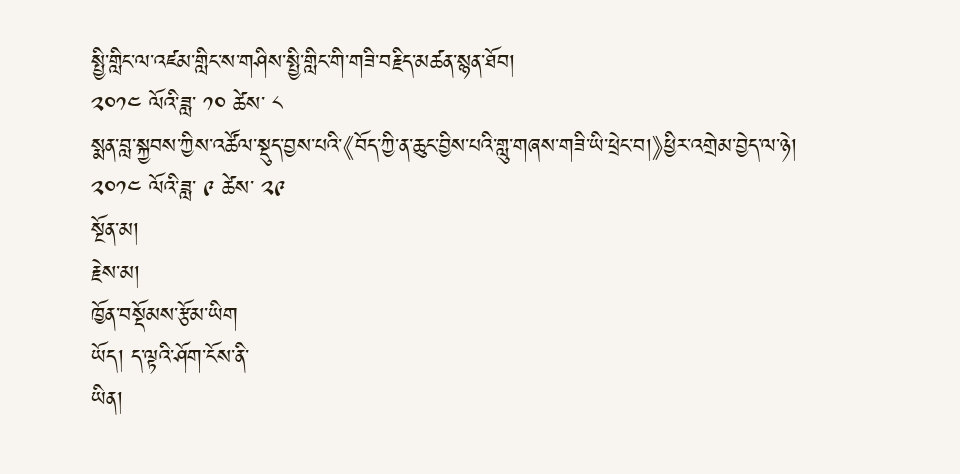སྤྱི་གླིང་ལ་འཛམ་གླིང་ས་གཤིས་སྤྱི་གླིང་གི་གཟི་བརྗིད་མཚན་སྙན་ཐོབ།
༢༠༡༤ ལོའི་ཟླ་ ༡༠ ཚེས་ ༨
སྨན་བླ་སྐྱབས་ཀྱིས་འཚོལ་སྡུད་བྱས་པའི་《བོད་ཀྱི་ན་ཆུང་བྱིས་པའི་གླུ་གཞས་གཟི་ཡི་ཕྲེང་བ།》ཕྱིར་འགྲེམ་བྱེད་ལ་ཉེ།
༢༠༡༤ ལོའི་ཟླ་ ༩ ཚེས་ ༢༩
སྔོན་མ།
རྗེས་མ།
ཁྱོན་བསྡོམས་རྩོམ་ཡིག
ཡོད། ད་ལྟའི་ཤོག་ངོས་ནི་
ཡིན།